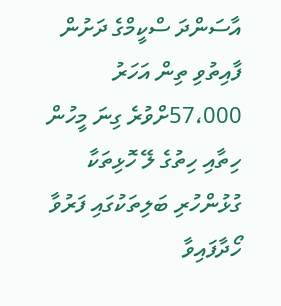އާސަންދަ ސްކީމްގެ ދަށުން ފާއިތުވި ތިން އަހަރު 57،000ށްވުރެ ގިނަ މީހުން ހިތާއި ހިތުގެ ލޭ ހޮޅިތަކާ ގުޅުންހުރި ބަލިތަކުގައި ފަރުވާ ހޯދާފައިވާ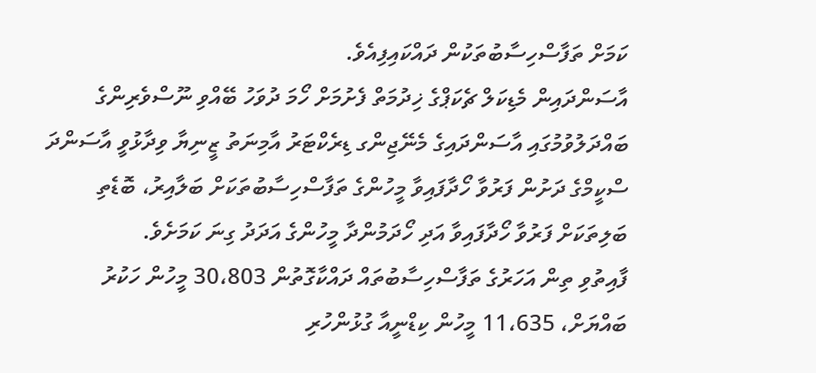ކަމަށް ތަފާސްހިސާބުތަކުން ދައްކައިފިއެވެ.
އާސަންދައިން މެޑިކަލް ޗެކަޕްގެ ޚިދުމަތް ފެށުމަށް ހޯމަ ދުވަހު ބޭއްވި ނޫސްވެރިންގެ ބައްދަލުވުމުގައި އާސަންދައިގެ މެނޭޖިންގ ޑިރެކްޓަރު އާމިނަތު ޒީނިޔާ ވިދާޅުވީ އާސަންދަ ސްކީމްގެ ދަށުން ފަރުވާ ހޯދާފައިވާ މީހުންގެ ތަފާސްހިސާބުތަކަށް ބަލާއިރު، ބޮޑެތި ބަލިތަކަށް ފަރުވާ ހޯދާފައިވާ އަދި ހޯދަމުންދާ މީހުންގެ އަދަދު ގިނަ ކަމަށެވެ.
ފާއިތުވި ތިން އަހަރުގެ ތަފާސްހިސާބުތައް ދައްކާގޮތުން 30،803 މީހުން ހަކުރު ބައްޔަށް، 11،635 މީހުން ކިޑްނީއާ ގުޅުންހުރި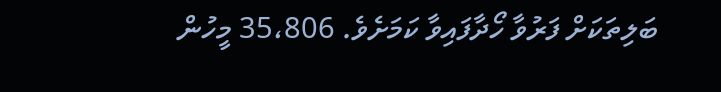ބަލިތަކަށް ފަރުވާ ހޯދާފައިވާ ކަމަށެވެ. 35،806 މީހުން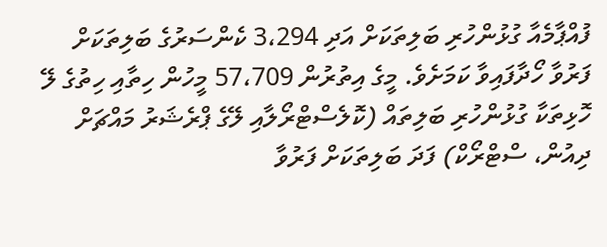ފުއްޕާމެއާ ގުޅުންހުރި ބަލިތަކަށް އަދި 3،294 ކެންސަރުގެ ބަލިތަކަށް ފަރުވާ ހޯދާފައިވާ ކަމަށެވެ. މީގެ އިތުރުން 57،709 މީހުން ހިތާއި ހިތުގެ ލޭ ހޮޅިތަކާ ގުޅުންހުރި ބަލިތައް (ކޮލެސްޓްރޯލާއި ލޭގެ ޕްރެޝަރު މައްޗަށް ދިއުން، ސްޓްރޯކް) ފަދަ ބަލިތަކަށް ފަރުވާ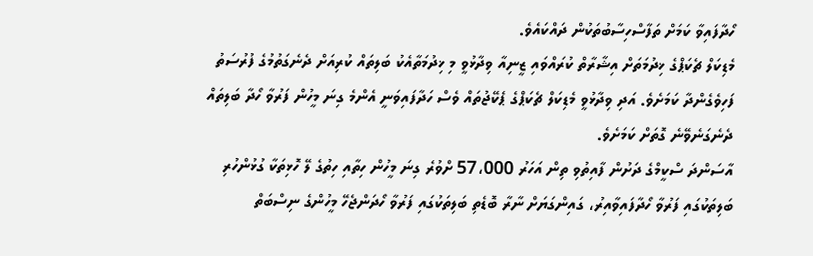ހޯދާފައިވާ ކަމަށް ތަފާސްހިސާބުތަކުން ދައްކައެވެ.
މެޑިކަލް ޗެކަޕްގެ ޚިދުމަތަށް އިޝާރާތް ކުރައްވައި ޒީނިއާ ވިދާޅުވީ މި ޚިދުމަތާއެކު ބަލިތައް ކުރިއަށް ދެނެގަތުމުގެ ފުރުސަތު ފަހިވެގެންދާ ކަމަށެވެ. އަދި ވިދާޅުވީ މެޑިކަލް ޗެކަޕްގެ ޕެކޭޖުތައް ވެސް ހަދާފައިވަނީ އެންމެ ގިނަ މީހުން ފަރުވާ ހޯދާ ބަލިތައް ދެނެގަނެވޭނެ ގޮތަށް ކަމަށެވެ.
އާސަންދަ ސްކީމްގެ ދަށުން ފާއިތުވި ތިން އަހަރު 57،000 ށްވުރެ ގިނަ މީހުން ހިތާއި ހިތުގެ ލޭ ހޮޅިތަކާ ގުޅުންހުރި ބަލިތަކުގައި ފަރުވާ ހޯދާފައިވާއިރު، ގައިންގަޔަށް ނާރާ ބޮޑެތި ބަލިތަކުގައި ފަރުވާ ހޯދަންޖެހޭ މީހުންގެ ނިސްބަތް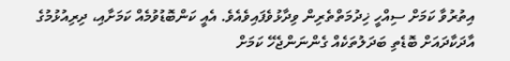އިތުރުވާ ކަމަށް ސިއްހީ ޚިދުމަތްތެރިން ވިދާޅުވެފައިވެއެވެ. އެއީ ކަންބޮޑުވުމެއް ކަމަށާއި، ދިރިއުޅުމުގެ އާދަކާދައަށް ބޮޑެތި ބަދަލުތަކެއް ގެންނަންޖެހޭ ކަމަށް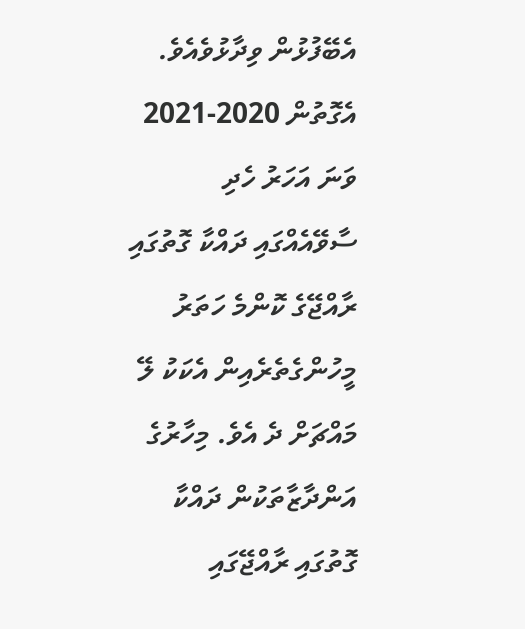އެބޭފުޅުން ވިދާޅުވެއެވެ.
އެގޮތުން 2020-2021 ވަނަ އަހަރު ހެދި ސާވޭއެއްގައި ދައްކާ ގޮތުގައި ރާއްޖޭގެ ކޮންމެ ހަތަރު މީހުންގެތެރެއިން އެކަކު ލޭ މައްޗަށް ދެ އެވެ. މިހާރުގެ އަންދާޒާތަކުން ދައްކާ ގޮތުގައި ރާއްޖޭގައި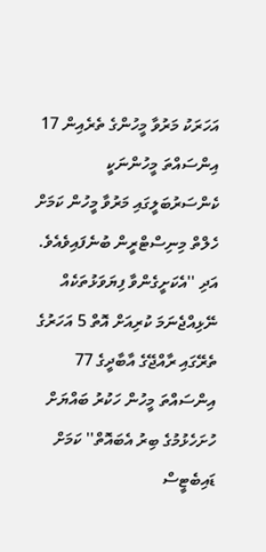އަހަރަކު މަރުވާ މީހުންގެ ތެރެއިން 17 އިންސައްތަ މީހުންނަކީ ކެންސަރުބަލީގައި މަރުވާ މީހުން ކަމަށް ހެލްތް މިނިސްޓްރީން ބުނެފައިވެއެވެ. އަދި ''އެކަށީގެންވާ ފިޔަވަޅުތަކެއް ނޭޅިއްޖެނަމަ ކުރިއަށް އޮތް 5 އަހަރުގެ ތެރޭގައި ރާއްޖޭގެ އާބާދީގެ 77 އިންސައްތަ މީހުން ހަކުރު ބައްޔަށް ހުށަހެޅުމުގެ ބިރު އެބައޮތް'' ކަމަށް ޑައިބެޓީސް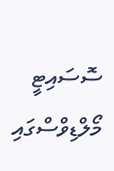ސޮސައިޓީ މޯލްޑިވްސްގައި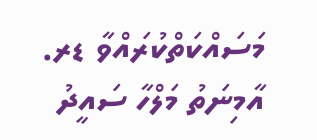މަސައްކަތްކުރައްވާ ޑރ. އާމިނަތު މަލްހާ ސައީދު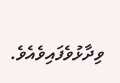ވިދާޅުވެފައިވެއެވެ.